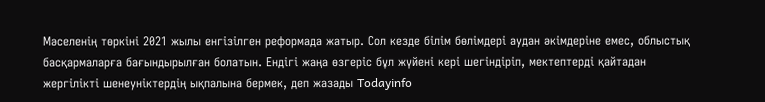Мәселенің төркіні 2021 жылы енгізілген реформада жатыр. Сол кезде білім бөлімдері аудан әкімдеріне емес, облыстық басқармаларға бағындырылған болатын. Ендігі жаңа өзгеріс бұл жүйені кері шегіндіріп, мектептерді қайтадан жергілікті шенеуніктердің ықпалына бермек, деп жазады Todayinfo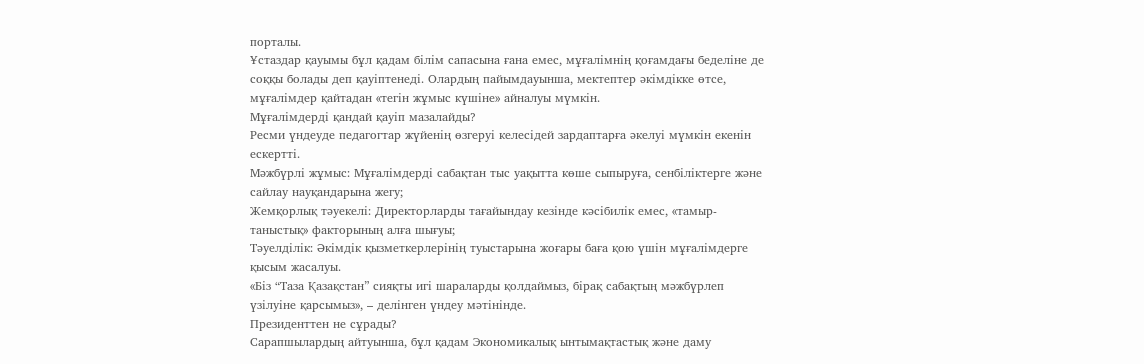порталы.
Ұстаздар қауымы бұл қадам білім сапасына ғана емес, мұғалімнің қоғамдағы беделіне де соққы болады деп қауіптенеді. Олардың пайымдауынша, мектептер әкімдікке өтсе, мұғалімдер қайтадан «тегін жұмыс күшіне» айналуы мүмкін.
Мұғалімдерді қандай қауіп мазалайды?
Ресми үндеуде педагогтар жүйенің өзгеруі келесідей зардаптарға әкелуі мүмкін екенін ескертті.
Мәжбүрлі жұмыс: Мұғалімдерді сабақтан тыс уақытта көше сыпыруға, сенбіліктерге және сайлау науқандарына жегу;
Жемқорлық тәуекелі: Директорларды тағайындау кезінде кәсібилік емес, «тамыр-таныстық» факторының алға шығуы;
Тәуелділік: Әкімдік қызметкерлерінің туыстарына жоғары баға қою үшін мұғалімдерге қысым жасалуы.
«Біз “Таза Қазақстан” сияқты игі шараларды қолдаймыз, бірақ сабақтың мәжбүрлеп үзілуіне қарсымыз», – делінген үндеу мәтінінде.
Президенттен не сұрады?
Сарапшылардың айтуынша, бұл қадам Экономикалық ынтымақтастық және даму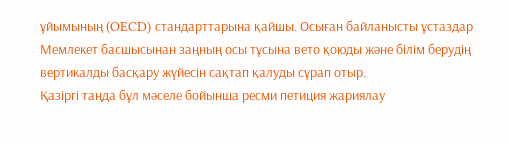ұйымының (OECD) стандарттарына қайшы. Осыған байланысты ұстаздар Мемлекет басшысынан заңның осы тұсына вето қоюды және білім берудің вертикалды басқару жүйесін сақтап қалуды сұрап отыр.
Қазіргі таңда бұл мәселе бойынша ресми петиция жариялау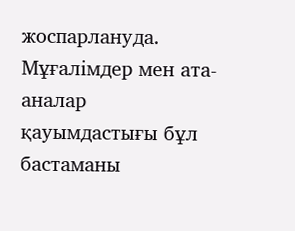жоспарлануда. Мұғалімдер мен ата-аналар қауымдастығы бұл бастаманы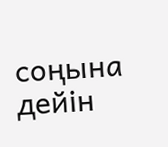соңына дейін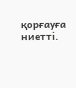қорғауға ниетті.